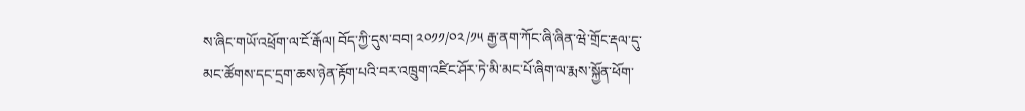ས་ཞིང་གཡོ་འཕྲོག་ལ་ངོ་རྒོལ། བོད་ཀྱི་དུས་བབ། ༢༠༡༡/༠༢/༡༥ རྒྱ་ནག་ཀོང་ཞི་ཞིན་ཝེ་གྲོང་རྡལ་དུ་མང་ཚོགས་དང་དྲག་ཆས་ཉེན་རྟོག་པའི་བར་འཁྲུག་འཛིང་ཤོར་ཏེ་མི་མང་པོ་ཞིག་ལ་རྨས་སྐྱོན་ཕོག་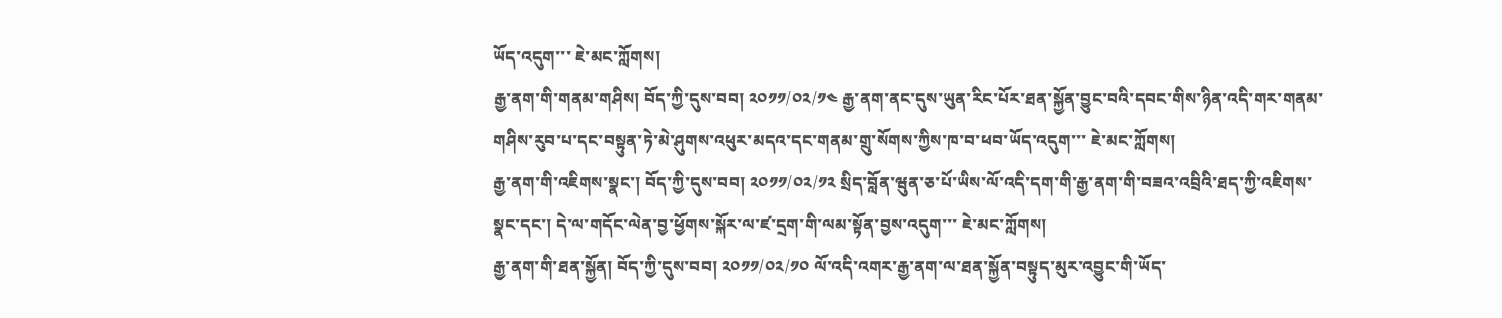ཡོད་འདུག་་་ ཇེ་མང་ཀློགས།
རྒྱ་ནག་གི་གནམ་གཤིས། བོད་ཀྱི་དུས་བབ། ༢༠༡༡/༠༢/༡༤ རྒྱ་ནག་ནང་དུས་ཡུན་རིང་པོར་ཐན་སྐྱོན་བྱུང་བའི་དབང་གིས་ཉིན་འདི་གར་གནམ་གཤིས་རུབ་པ་དང་བསྟུན་ཏེ་མེ་ཤུགས་འཕུར་མདའ་དང་གནམ་གྲུ་སོགས་ཀྱིས་ཁ་བ་ཕབ་ཡོད་འདུག་་་ ཇེ་མང་ཀློགས།
རྒྱ་ནག་གི་འཇིགས་སྣང་། བོད་ཀྱི་དུས་བབ། ༢༠༡༡/༠༢/༡༢ སྲིད་བློན་ཝུན་ཅ་པོ་ཡིས་ལོ་འདི་དག་གི་རྒྱ་ནག་གི་བཟའ་འབྲིའི་ཐད་ཀྱི་འཇིགས་སྣང་དང་། དེ་ལ་གདོང་ལེན་བྱ་ཕྱོགས་སྐོར་ལ་ཛ་དྲག་གི་ལམ་སྟོན་བྱས་འདུག་་་ ཇེ་མང་ཀློགས།
རྒྱ་ནག་གི་ཐན་སྐྱོན། བོད་ཀྱི་དུས་བབ། ༢༠༡༡/༠༢/༡༠ ལོ་འདི་འགར་རྒྱ་ནག་ལ་ཐན་སྐྱོན་བསྟུད་མུར་འབྱུང་གི་ཡོད་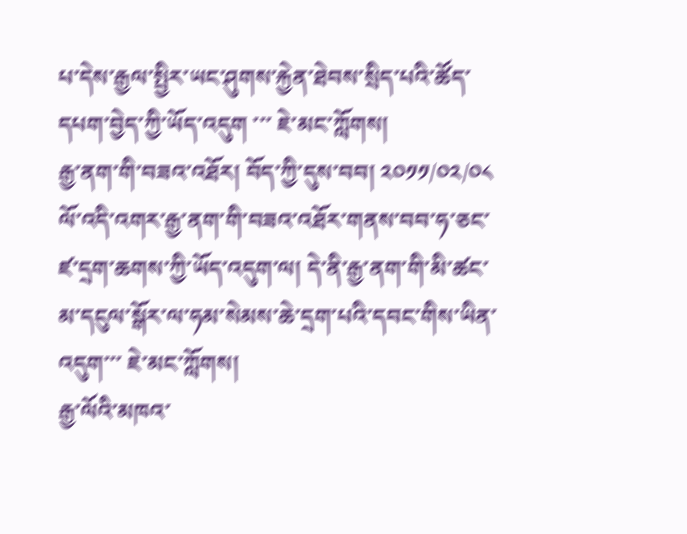པ་དེས་རྒྱལ་སྤྱིར་ཡང་ཤུགས་རྐྱེན་ཐེབས་སྲིད་པའི་ཚོད་དཔག་བྱེད་ཀྱི་ཡོད་འདུག ་་་ ཇེ་མང་ཀློགས།
རྒྱ་ནག་གི་བཟའ་འཐོར། བོད་ཀྱི་དུས་བབ། ༢༠༡༡/༠༢/༠༨ ལོ་འདི་འགར་རྒྱ་ནག་གི་བཟའ་འཐོར་གནས་བབ་ཧ་ཅང་ཛ་དྲག་ཆགས་ཀྱི་ཡོད་འདུག་ལ། དེ་ནི་རྒྱ་ནག་གི་མི་ཚང་མ་དངུལ་སྒོར་ལ་ཧམ་སེམས་ཆེ་དྲག་པའི་དབང་གིས་ཡིན་འདུག་་་ ཇེ་མང་ཀློགས།
རྒྱ་ལོའི་མཁའ་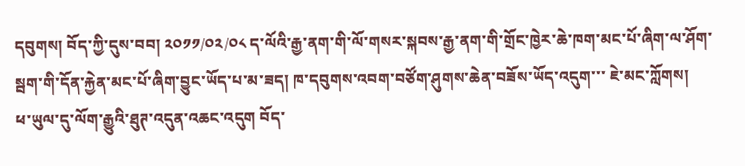དབུགས། བོད་ཀྱི་དུས་བབ། ༢༠༡༡/༠༢/༠༨ ད་ལོའི་རྒྱ་ནག་གི་ལོ་གསར་སྐབས་རྒྱ་ནག་གི་གྲོང་ཁྱེར་ཆེ་ཁག་མང་པོ་ཞིག་ལ་ཤོག་སྦག་གི་དོན་རྐྱེན་མང་པོ་ཞིག་བྱུང་ཡོད་པ་མ་ཟད། ཁ་དབུགས་འབག་བཙོག་ཤུགས་ཆེན་བཟོས་ཡོད་འདུག་་་ ཇེ་མང་ཀློགས།
ཕ་ཡུལ་དུ་ལོག་རྒྱུའི་ཐུཊ་འདུན་འཆང་འདུག བོད་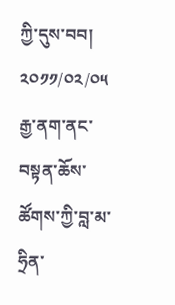ཀྱི་དུས་བབ། ༢༠༡༡/༠༢/༠༥ རྒྱ་ནག་ནང་བསྟན་ཆོས་ཚོགས་ཀྱི་བླ་མ་ཧྲིན་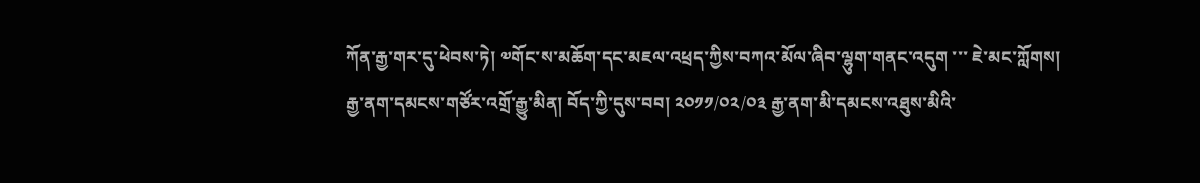ཀོན་རྒྱ་གར་དུ་ཕེབས་ཏེ། ༧གོང་ས་མཆོག་དང་མཇལ་འཕྲད་ཀྱིས་བཀའ་མོལ་ཞིབ་ལྷུག་གནང་འདུག ་་་ ཇེ་མང་ཀློགས།
རྒྱ་ནག་དམངས་གཙོར་འགྲོ་རྒྱུ་མིན། བོད་ཀྱི་དུས་བབ། ༢༠༡༡/༠༢/༠༣ རྒྱ་ནག་མི་དམངས་འཐུས་མིའི་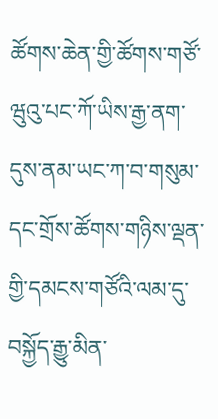ཚོགས་ཆེན་གྱི་ཚོགས་གཙོ་ཝུའུ་པང་ཀོ་ཡིས་རྒྱ་ནག་དུས་ནམ་ཡང་ཀ་བ་གསུམ་དང་གྲོས་ཚོགས་གཉིས་ལྡན་གྱི་དམངས་གཙོའི་ལམ་དུ་བསྐྱོད་རྒྱུ་མིན་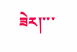ཟེར།་་་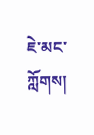ཇེ་མང་ཀློགས།